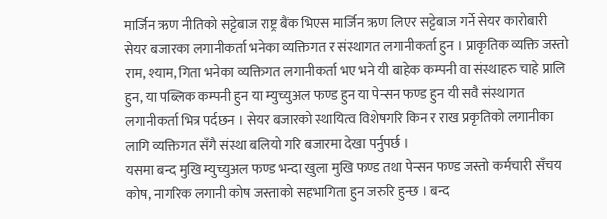मार्जिन ऋण नीतिको सट्टेबाज राष्ट्र बैंक भिएस मार्जिन ऋण लिएर सट्टेबाज गर्ने सेयर कारोबारी
सेयर बजारका लगानीकर्ता भनेका व्यक्तिगत र संस्थागत लगानीकर्ता हुन । प्राकृतिक व्यक्ति जस्तो राम, श्याम, गिता भनेका व्यक्तिगत लगानीकर्ता भए भने यी बाहेक कम्पनी वा संस्थाहरु चाहे प्रालि हुन, या पब्लिक कम्पनी हुन या म्युच्युअल फण्ड हुन या पेन्सन फण्ड हुन यी सवै संस्थागत लगानीकर्ता भित्र पर्दछन । सेयर बजारको स्थायित्व विशेषगरि किन र राख प्रकृतिको लगानीका लागि व्यक्तिगत सँगै संस्था बलियो गरि बजारमा देखा पर्नुपर्छ ।
यसमा बन्द मुखि म्युच्युअल फण्ड भन्दा खुला मुखि फण्ड तथा पेन्सन फण्ड जस्तो कर्मचारी सँचय कोष, नागरिक लगानी कोष जस्ताको सहभागिता हुन जरुरि हुन्छ । बन्द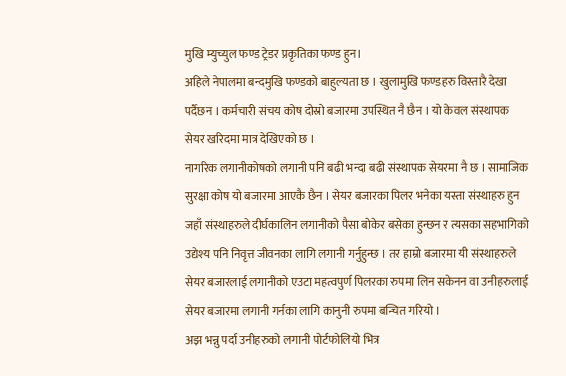मुखि म्युच्युल फण्ड ट्रेडर प्रकृतिका फण्ड हुन।
अहिले नेपालमा बन्दमुखि फण्डको बाहुल्यता छ । खुलामुखि फण्डहरु विस्तारै देखा पर्दैछन । कर्मचारी संचय कोष दोस्रो बजारमा उपस्थित नै छैन । यो केवल संस्थापक सेयर खरिदमा मात्र देखिएको छ ।
नागरिक लगानीकोषको लगानी पनि बढी भन्दा बढी संस्थापक सेयरमा नै छ । सामाजिक सुरक्षा कोष यो बजारमा आएकै छैन । सेयर बजारका पिलर भनेका यस्ता संस्थाहरु हुन जहाँ संस्थाहरुले दीर्घकालिन लगानीको पैसा बोकेर बसेका हुन्छन र त्यसका सहभागिको उद्येश्य पनि निवृत्त जीवनका लागि लगानी गर्नुहुन्छ । तर हाम्रो बजारमा यी संस्थाहरुले सेयर बजारलाई लगानीको एउटा महत्वपुर्ण पिलरका रुपमा लिन सकेनन वा उनीहरुलाई सेयर बजारमा लगानी गर्नका लागि कानुनी रुपमा बन्चित गरियो ।
अझ भन्नु पर्दा उनीहरुको लगानी पोर्टफोलियो भित्र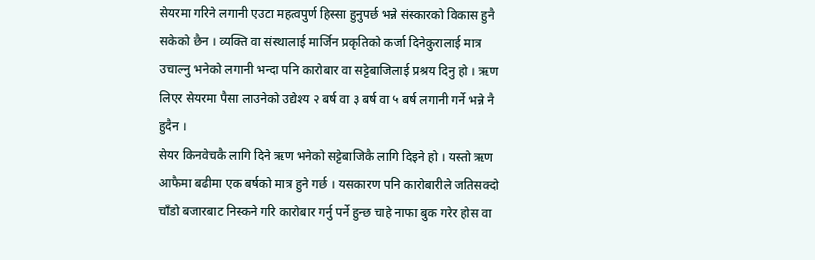सेयरमा गरिने लगानी एउटा महत्वपुर्ण हिस्सा हुनुपर्छ भन्ने संस्कारको विकास हुनै सकेको छैन । व्यक्ति वा संस्थालाई मार्जिन प्रकृतिको कर्जा दिनेकुरालाई मात्र उचाल्नु भनेको लगानी भन्दा पनि कारोबार वा सट्टेबाजिलाई प्रश्रय दिनु हो । ऋण लिएर सेयरमा पैसा लाउनेको उद्येश्य २ बर्ष वा ३ बर्ष वा ५ बर्ष लगानी गर्ने भन्ने नै हुदैन ।
सेयर किनवेचकै लागि दिने ऋण भनेको सट्टेबाजिकै लागि दिइने हो । यस्तो ऋण आफैमा बढीमा एक बर्षको मात्र हुने गर्छ । यसकारण पनि कारोबारीले जतिसक्दो चाँडो बजारबाट निस्कने गरि कारोबार गर्नु पर्ने हुन्छ चाहे नाफा बुक गरेर होस वा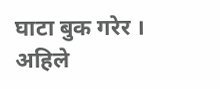घाटा बुक गरेर ।
अहिले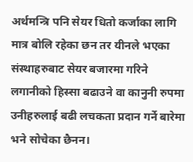अर्थमन्त्रि पनि सेयर धितो कर्जाका लागि मात्र बोलि रहेका छन तर यीनले भएका संस्थाहरुबाट सेयर बजारमा गरिने लगानीको हिस्सा बढाउने वा कानुनी रुपमा उनीहरुलाई बढी लचकता प्रदान गर्ने बारेमा भने सोचेका छैनन।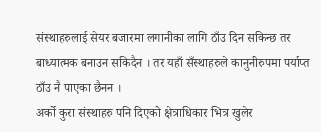संस्थाहरुलाई सेयर बजारमा लगानीका लागि ठाँउ दिन सकिन्छ तर बाध्यात्मक बनाउन सकिदैन । तर यहाँ सँस्थाहरुले कानुनीरुपमा पर्याप्त ठाँउ नै पाएका छैनन ।
अर्को कुरा संस्थाहरु पनि दिएको क्षेत्राधिकार भित्र खुलेर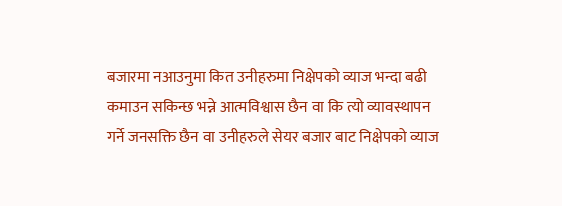बजारमा नआउनुमा कित उनीहरुमा निक्षेपको व्याज भन्दा बढी कमाउन सकिन्छ भन्ने आत्मविश्वास छैन वा कि त्यो व्यावस्थापन गर्ने जनसक्ति छैन वा उनीहरुले सेयर बजार बाट निक्षेपको व्याज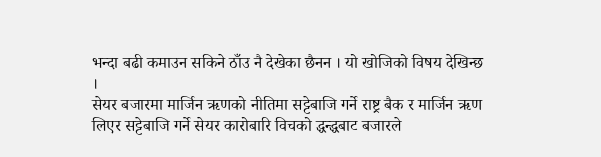भन्दा बढी कमाउन सकिने ठाँउ नै देखेका छैनन । यो खोजिको विषय देखिन्छ ।
सेयर बजारमा मार्जिन ऋणको नीतिमा सट्टेबाजि गर्ने राष्ट्र बैक र मार्जिन ऋण लिएर सट्टेबाजि गर्ने सेयर कारोबारि विचको द्धन्द्धबाट बजारले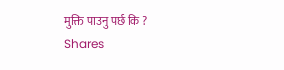मुक्ति पाउनु पर्छ कि ?
Shares